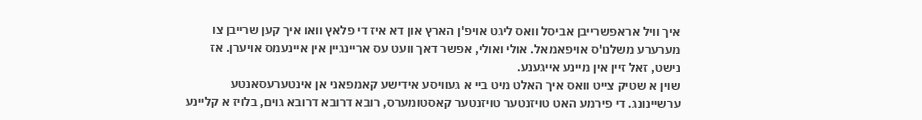איך וויל אראפשרייבן אביסל וואס ליגט אויפ'ן הארץ און דא איז די פלאץ וואו איך קען שרייבן צו מערערע משלנו'ס אויפאמאל. אולי ואולי, אפשר דאך וועט עס אריינגיין אין איינעמס אויערן. אז נישט, זאל זיין אין מיינע אייגענע.
שוין א שטיק צייט וואס איך האלט מיט ביי א געוויסע אידישע קאמפאני אן אינטערעסאנטע ערשיינונג. די פירמע האט טויזנטער טויזנטער קאסטומערס, רובא דרובא דרובא גוים, בלויז א קליינע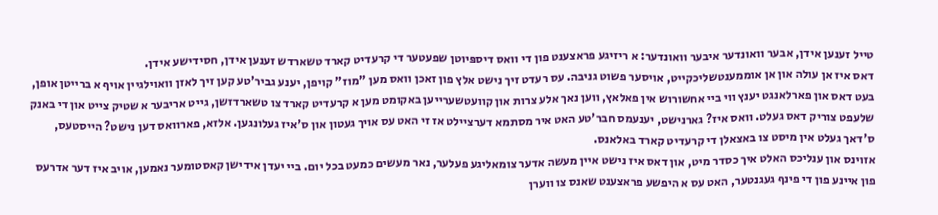טייל זענען אידן, אבער וואונדער איבער וואונדער: א ריזיגע פראצענט פון די וואס דיספּיוטן שפעטער די קרעדיט קארד טשארדש זענען אידן, חסידישע אידן.
דאס איז אן עולה און אן אוממענטשליכקייט, אויסער פשוט גניבה. עס רעדט זיך נישט אלץ פון זאכן וואס מען "מוז" קויפן, יענע גביר'טע קען זיך לאזן וואוילגיין אויף א ברייטן אופן, בעט דאס און פארלאנגט יענץ ווי ביי אחשורוש אין פאלאץ, ווען נאך אלע צרות און קוועטשערייען באקומט מען א קרעדיט קארד צו טשארדזשן, גייט אריבער א שטיק צייט און די באנק שלעפט צוריק דאס געלט. וואס איז? גארנישט, יענעמס חבר'טע האט איר מסתמא דערציילט אז זי האט עס אויך געטון און ס'איז געלונגען. אלזא, פארוואס דען נישט? הייסטעס, ס'דאך געלט אין מיסט צו באצאלן די קרעדיט קארד באלאנס.
אזוינס און ענליכס האלט איך כסדר מיט, און דאס איז נישט איין מעשה אדער צומאליגע פעלער, נאר מעשים כמעט בכל יום. ביי יעדן אידישן קאסטומער נאמען, אויב איז דער אדרעס פון איינע פון די פינף געגנטער, האט עס א היפשע פראצענט שאנס צו ווערן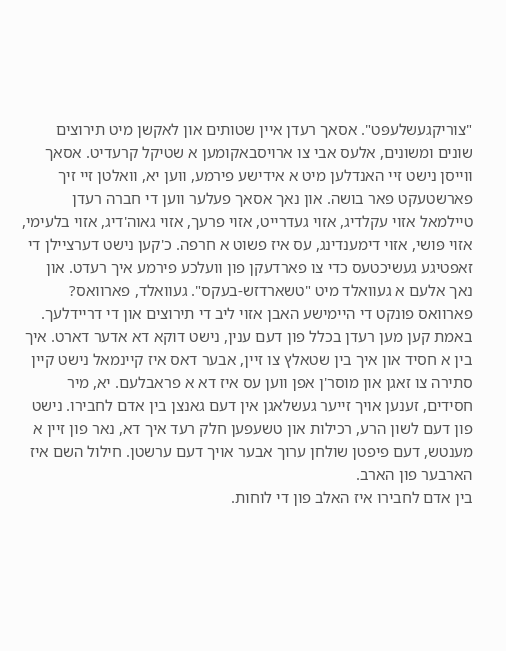"צוריקגעשלעפּט". אסאך רעדן איין שטותים און לאקשן מיט תירוצים שונים ומשונים, אלעס אבי צו ארויסבאקומען א שטיקל קרעדיט. אסאך ווייסן נישט זיי האנדלען מיט א אידישע פירמע, ווען יא, וואלטן זיי זיך פארשטעקט פאר בושה. און נאך אסאך פעלער ווען די חברה רעדן טיילמאל אזוי עקלדיג, אזוי געדרייט, אזוי פרעך, אזוי גאוה'דיג, אזוי בלעימי, אזוי פּושי, אזוי דימענדינג, עס איז פשוט א חרפה. כ'קען נישט דערציילן די זאפטיגע געשיכטעס כדי צו פארדעקן פון וועלכע פירמע איך רעדט. און נאך אלעם א געוואלד מיט "טשארדזש-בעקס". געוואלד, פארוואס? פארוואס פונקט די היימישע האבן אזוי ליב די תירוצים און די דריידלעך.
באמת קען מען רעדן בכלל פון דעם ענין, נישט דוקא דא אדער דארט. איך בין א חסיד און איך בין שטאלץ צו זיין, אבער דאס איז קיינמאל נישט קיין סתירה צו זאגן און מוסר'ן אפן ווען עס איז דא א פראבלעם. יא, מיר חסידים, זענען אויך זייער געשלאגן אין דעם גאנצן בין אדם לחבירו. נישט פון דעם לשון הרע, רכילות און טשעפען חלק רעד איך דא, נאר פון זיין א מענטש, דעם פיפטן שולחן ערוך אבער אויך דעם ערשטן. חילול השם איז הארבער פון הארב.
בין אדם לחבירו איז האלב פון די לוחות.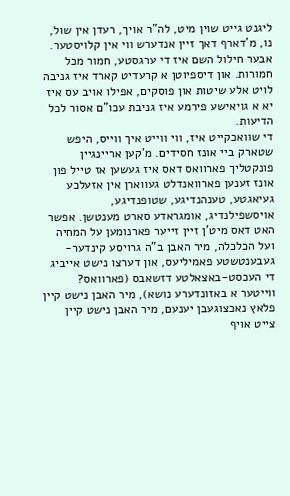ליגנט גייט שוין מיט, לה"ר אויך, רעדן אין שול, נו, מ'דארף דאך זיין אנדערש ווי אין קלויסטער. אבער חילול השם איז די ערגסטע, חמור מכל חמורות. און דיספיוטן א קרעדיט קארד איז גניבה לויט אלע שיטות און פוסקים, אפילו אויב עס איז יא א גויאישע פירמע איז גניבת עכו"ם אסור לכל הדיעות.
די שוואכקייט איז, ווי ווייט איך ווייס, היפש שטארק ביי אונז חסידים. מ'קען אריינגיין פונקטליך פארוואס דאס איז געשען אז טייל פון אונז זענען פארוואנדלט געווארן אין אזעלכע געיאגטע, טענהנדיגע, שטופנדיגע, אויסשפילנדיג, אומגראדע סארט מענטשן. אפשר האט דאס מיט'ן זיין זייער פארנומען על המחיה ועל הכלכלה, מיר האבן ב"ה גרויסע קינדער-געבענטשטע פאמיליעס, און דערצו נישט אייביג די העכסט-באצאלטע דזשאבס (פארוואס? ווייטער א באזונדערע נושא), מיר האבן נישט קיין פלאץ נאכצוגעבן יענעם, מיר האבן נישט קיין צייט אויף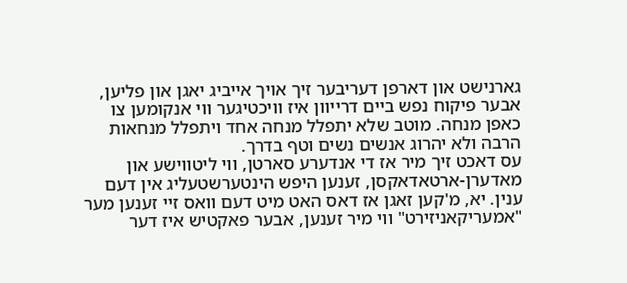גארנישט און דארפן דעריבער זיך אויך אייביג יאגן און פליען, אבער פיקוח נפש ביים דרייוון איז וויכטיגער ווי אנקומען צו כאפן מנחה. מוטב שלא יתפלל מנחה אחד ויתפלל מנחאות הרבה ולא יהרוג אנשים נשים וטף בדרך.
עס דאכט זיך מיר אז די אנדערע סארטן, ווי ליטווישע און מאדערן-ארטאדאקסן, זענען היפש הינטערשטעליג אין דעם ענין. יא, מ'קען זאגן אז דאס האט מיט דעם וואס זיי זענען מער "אמעריקאניזירט" ווי מיר זענען, אבער פאקטיש איז דער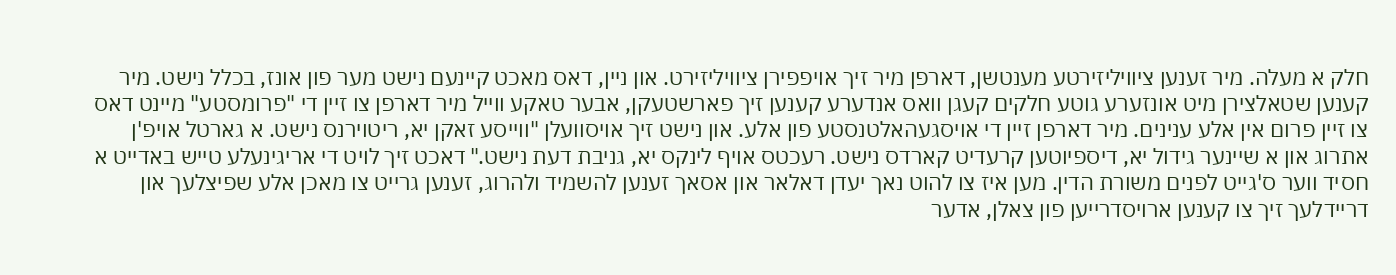חלק א מעלה. מיר זענען ציוויליזירטע מענטשן, דארפן מיר זיך אויפפירן ציוויליזירט. און ניין, דאס מאכט קיינעם נישט מער פון אונז, בכלל נישט. מיר קענען שטאלצירן מיט אונזערע גוטע חלקים קעגן וואס אנדערע קענען זיך פארשטעקן, אבער טאקע ווייל מיר דארפן צו זיין די "פרומסטע" מיינט דאס צו זיין פרום אין אלע ענינים. מיר דארפן זיין די אויסגעהאלטנסטע פון אלע. און נישט זיך אויסוועלן "ווייסע זאקן יא, ריטוירנס נישט. א גארטל אויפ'ן אתרוג און א שיינער גידול יא, דיספיוטען קרעדיט קארדס נישט. רעכטס אויף לינקס יא, גניבת דעת נישט." דאכט זיך לויט די אריגינעלע טייש באדייט א חסיד ווער ס'גייט לפנים משורת הדין. מען איז צו להוט נאך יעדן דאלאר און אסאך זענען להשמיד ולהרוג, זענען גרייט צו מאכן אלע שפיצלעך און דריידלעך זיך צו קענען ארויסדרייען פון צאלן, אדער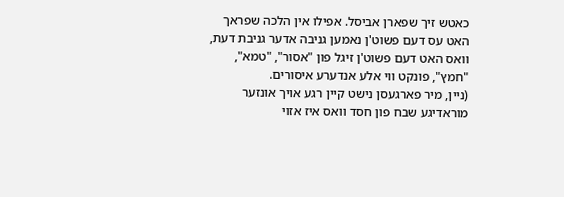כאטש זיך שפארן אביסל. אפילו אין הלכה שפראך האט עס דעם פשוט'ן נאמען גניבה אדער גניבת דעת, וואס האט דעם פשוט'ן זיגל פון "אסור", "טמא", "חמץ", פונקט ווי אלע אנדערע איסורים.
(ניין, מיר פארגעסן נישט קיין רגע אויך אונזער מוראדיגע שבח פון חסד וואס איז אזוי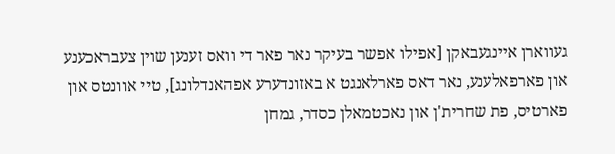געווארן איינגעבאקן [אפילו אפשר בעיקר נאר פאר די וואס זענען שוין צעבראכענע און פארפאלענע, נאר דאס פארלאנגט א באזונדערע אפהאנדלונג], טיי אוונטס און פארטיס, פת שחרית'ן און נאכטמאלן כסדר, גמחן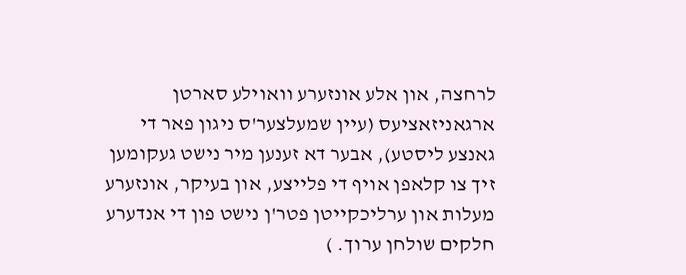לרחצה, און אלע אונזערע וואוילע סארטן ארגאניזאציעס (עיין שמעלצער'ס ניגון פאר די גאנצע ליסטע), אבער דא זענען מיר נישט געקומען זיך צו קלאפן אויף די פלייצע, און בעיקר, אונזערע מעלות און ערליכקייטן פטר'ן נישט פון די אנדערע חלקים שולחן ערוך. )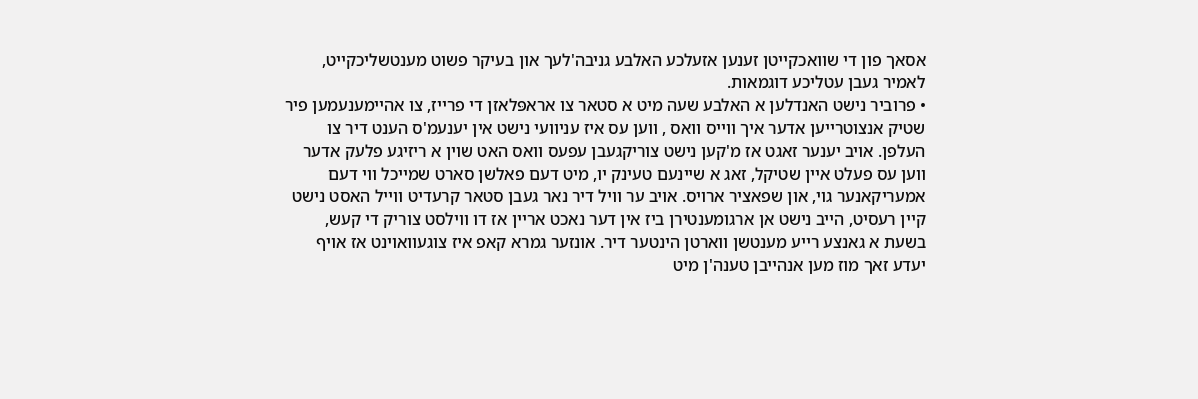אסאך פון די שוואכקייטן זענען אזעלכע האלבע גניבה'לעך און בעיקר פשוט מענטשליכקייט, לאמיר געבן עטליכע דוגמאות.
• פרוביר נישט האנדלען א האלבע שעה מיט א סטאר צו אראפּלאזן די פרייז, צו אהיימענעמען פיר שטיק אנצוטרייען אדער איך ווייס וואס , ווען עס איז עניוועי נישט אין יענעמ'ס הענט דיר צו העלפן. אויב יענער זאגט אז מ'קען נישט צוריקגעבן עפעס וואס האט שוין א ריזיגע פלעק אדער ווען עס פעלט איין שטיקל, זאג א שיינעם טעינק יו, מיט דעם פאלשן סארט שמייכל ווי דעם אמעריקאנער גוי, און שפאציר ארויס. אויב ער וויל דיר נאר געבן סטאר קרעדיט ווייל האסט נישט קיין רעסיט, הייב נישט אן ארגומענטירן ביז אין דער נאכט אריין אז דו ווילסט צוריק די קעש, בשעת א גאנצע רייע מענטשן ווארטן הינטער דיר. אונזער גמרא קאפ איז צוגעוואוינט אז אויף יעדע זאך מוז מען אנהייבן טענה'ן מיט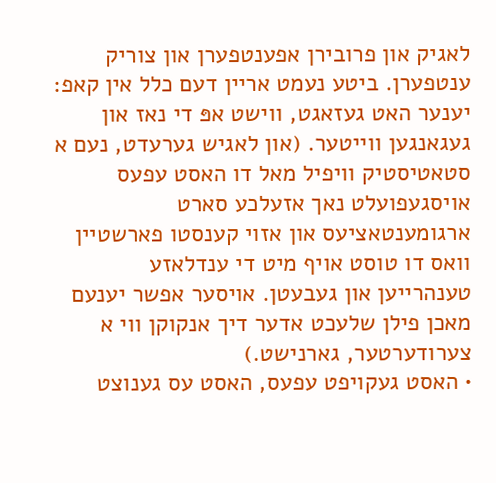לאגיק און פרובירן אפענטפערן און צוריק ענטפערן. ביטע נעמט אריין דעם כלל אין קאפ: יענער האט געזאגט, ווישט אפּ די נאז און געגאנגען ווייטער. (און לאגיש גערעדט, נעם א סטאטיסטיק וויפיל מאל דו האסט עפעס אויסגעפועלט נאך אזעלכע סארט ארגומענטאציעס און אזוי קענסטו פארשטיין וואס דו טוסט אויף מיט די ענדלאזע טענהרייען און געבעטן. אויסער אפשר יענעם מאכן פילן שלעכט אדער דיך אנקוקן ווי א צערודערטער, גארנישט.)
• האסט געקויפט עפעס, האסט עס גענוצט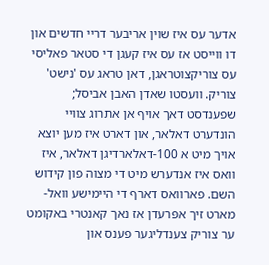אדער עס איז שוין אריבער דריי חדשים און דו ווייסט אז עס איז קעגן די סטאר פאליסי עס צוריקצוטראגן, דאן טראג עס 'נישט' צוריק. וועסטו שאדן האבן אביסל; שפענדסט דאך אויף אן אתרוג צוויי הונדערט דאלאר, און דארט איז מען יוצא אויך מיט א 100-דאלארדיגן דאלאר, איז וואס איז אנדערש מיט די מצוה פון קידוש השם. פארוואס דארף די היימישע וואל-מארט זיך אפּרעדן אז נאך קאנטרי באקומט ער צוריק צענדליגער פענס און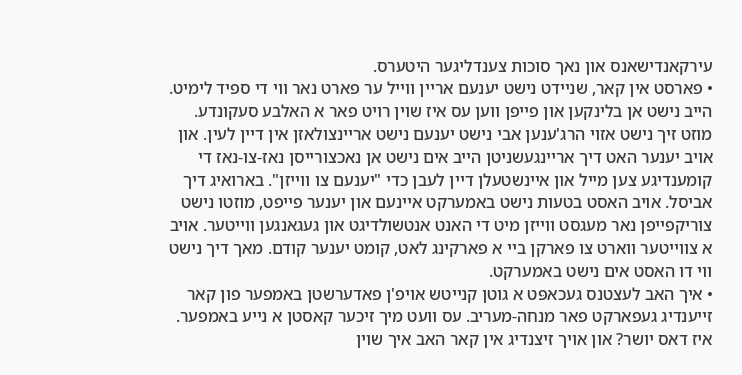עירקאנדישאנס און נאך סוכות צענדליגער היטערס.
• פארסט אין קאר, שניידט נישט יענעם אריין ווייל ער פארט נאר ווי די ספיד לימיט. הייב נישט אן בלינקען און פייפן ווען עס איז שוין רויט פאר א האלבע סעקונדע. מוזט זיך נישט אזוי הרג'ענען אבי נישט יענעם נישט אריינצולאזן אין דיין לעין. און אויב יענער האט דיך אריינגעשניטן הייב אים נישט אן נאכצורייסן נאז-צו-נאז די קומענדיגע צען מייל און איינשטעלן דיין לעבן כדי "יענעם צו ווייזן". בארואיג דיך אביסל. אויב האסט בטעות נישט באמערקט איינעם און יענער פייפט, מוזטו נישט צוריקפייפן נאר מעגסט ווייזן מיט די האנט אנטשולדיגט און געגאנגען ווייטער. אויב א צווייטער ווארט צו פארקן ביי א פארקינג לאט, קומט יענער קודם. מאך דיך נישט ווי דו האסט אים נישט באמערקט.
• איך האב לעצטנס געכאפּט א גוטן קנייטש אויפ'ן פאדערשטן באמפער פון קאר זייענדיג געפארקט פאר מנחה-מעריב. עס וועט מיך זיכער קאסטן א נייע באמפער. איז דאס יושר? און אויך זיצנדיג אין קאר האב איך שוין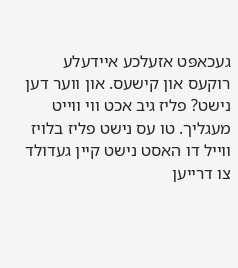געכאפּט אזעלכע איידעלע רוקעס און קישעס. און ווער דען נישט? פליז גיב אכט ווי ווייט מעגליך. טו עס נישט פליז בלויז ווייל דו האסט נישט קיין געדולד צו דרייען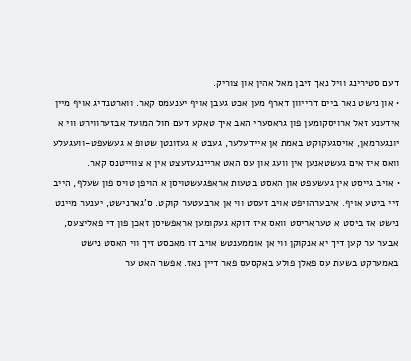דעם סטירינג וויל נאך זיבן מאל אהין און צוריק.
• און נישט נאר ביים דרייוון דארף מען אכט געבן אויף יענעמס קאר. ווארטנדיג אויף מיין אידענע זאל ארויסקומען פון גראסערי האב איך טאקע דעם חול המועד אבזערווירט ווי א יונגערמאן, אויסגעקוקט באמת אן איידעלער, געבט א געזונטן שטופ א געשעפט-וועגעלע וואס איז אים געשטאנען אין וועג און עס האט אריינגעזעצט אין א צווייטנס קאר.
• אויב גייסט אין געשעפט און האסט בטעות אראפּגעשטויסן א הויפן טויס פון שעלף, הייב זיי ביטע אויף. איבערהויפט אויב זעסט ווי אן ארבעטער קוקט. ס'גארנישט, יענער מיינט נישט אז ביסט א טעראריסט וואס איז דוקא געקומען אראפשיסן זאכן פון די פאליצעס, אבער ער קען דיך יא אנקוקן ווי אן אוממענטש אויב דו מאכסט זיך ווי האסט נישט באמערקט בשעת עס פאלן פולע באקסעס פאר דיין נאז. אפשר האט ער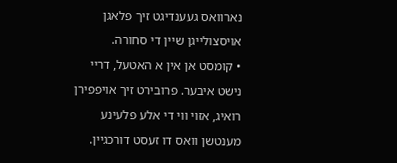נארוואס געענדיגט זיך פלאגן אויסצולייגן שיין די סחורה.
• קומסט אן אין א האטעל, דריי נישט איבער. פרובירט זיך אויפפירן רואיג, אזוי ווי די אלע פלעינע מענטשן וואס דו זעסט דורכגיין.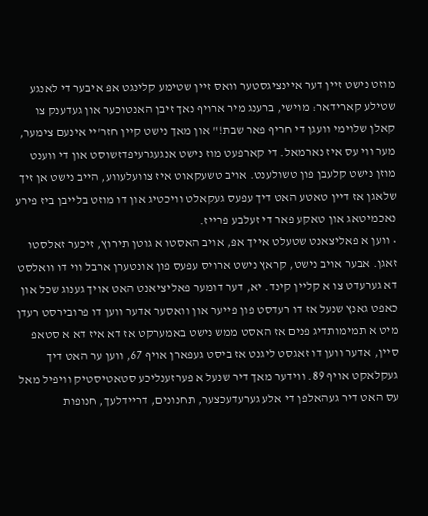מוזט נישט זיין דער איינציגסטער וואס זיין שטימע קלינגט אפּ איבער די לאנגע שטילע קארידאר: מוישי, ברענג מיר ארויף נאך זיבן האנטוכער און געדענק צו קאלן שלוימי וועגן די חריף פאר שבת!" און מאך נישט קיין חזר'יי אינעם צימער, מער ווי עס איז נארמאל. די קארפעט מוז נישט אנגעגרעיפדזשוסט און די ווענט מוזן נישט קלעבן פון טשולענט. אויב טשעקאוט איז צוועלעווע, הייב נישט אן זיך שלאגן אז דיין טאטע האט דיך עפעס געקאלט וויכטיג און דו מוזט בלייבן ביז פירע נאכמיטאג און טאקע פאר די זעלבע פרייז.
• ווען א פאליצאנט שטעלט אייך אפּ, אויב האסטו א גוטן תירוץ, זיכער זאלסטו זאגן. אבער אויב נישט, קראץ נישט ארויס עפעס פון אונטערן ארבל ווי דו וואלסט דא גערעדט צו א קליין קינד. יא, דער דומער פאליציאנט האט אויך גענוג שכל און כאפט גאנץ שנעל אז דו רעדסט פון פייער און וואסער אדער ווען דו פרובירסט רעדן מיט א תמימותדיג פנים אז האסט ממש נישט באמערקט אז דא איז דא א סטאפ סיין, אדער ווען דו זאגסט ליגנט אז ביסט געפארן אויף 67, ווען ער האט דיך געקלאקט אויף 89. ווידער מאך דיר שנעל א פערזענליכע סטאטיסטיק וויפיל מאל עס האט דיר געהאלפן די אלע גערעדעכצער, תחנונים, דריידלעך, חנופות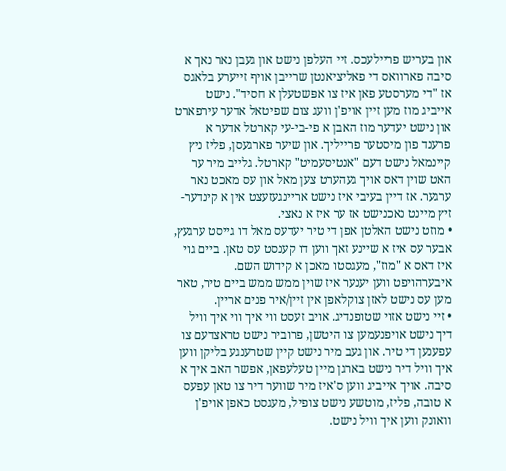און בעריש פריילעכס. זיי העלפן נישט און געבן נאר נאך א סיבה פארוואס די פאליציאנטן שרייבן אויף זייערע בלאגס אז "די מערסטע פאן איז צו אפּשטעלן א חסיד". נישט אייביג מוז מען זיין אויפ'ן וועג צום שפיטאל אדער עירפארט און נישט יעדער מוז האבן א פי-בי-עי קארטל אדער א פרענד פון מיסטער פרייליך. און שיער פארגעסן, פליז ניץ קיינמאל נישט דעם "אנטיסעמיט" קארטל. גלייב מיר ער האט שוין דאס אויך געהערט צען מאל און עס מאכט נאר ערגער. אז דיין בעיבי איז נישט אריינגעזעצט אין א קינדער-זיץ מיינט נאכנישט אז ער איז א נאצי.
• מוזט נישט האלטן אפן די טיר יעדעס מאל דו גייסט ערגעץ, אבער עס איז א שיינע זאך ווען דו קענסט עס טאן. ביים גוי איז דאס א "מוז", מעגסטו מאכן א קידוש השם. איבערהויפט ווען יענער איז שוין ממש ממש ביים טיר, טאר מען עס נישט לאזן צוקלאפן אין זיין/איר פנים אריין.
• זיי נישט אזוי שטופנדיג. אויב זעסט ווי איך ווי איך וויל דיך נישט אויפנעמען צו היטשן, פרוביר נישט טראצדעם צו עפענען די טיר. און געב מיר נישט קיין שטרענגע בליקן ווען איך וויל דיר נישט בארגן מיין טעלעפאן, אפשר האב איך א סיבה. אויך אייביג ווען ס'איז מיר שווער דיר צו טאן עפעס א טובה, פליז, מוטשע נישט צופיל, מעגסט כאפן אויפ'ן וואונק ווען איך וויל נישט.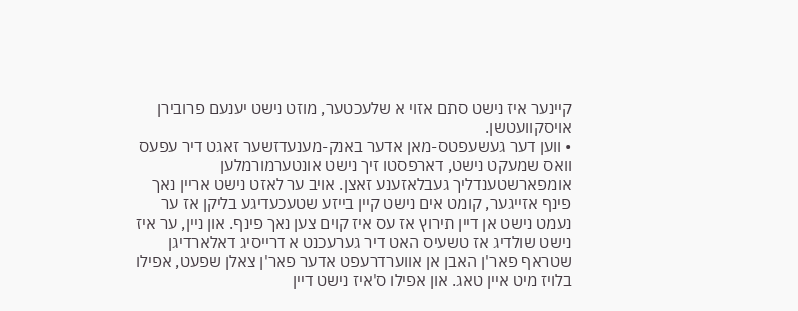קיינער איז נישט סתם אזוי א שלעכטער, מוזט נישט יענעם פרובירן אויסקוועטשן.
• ווען דער געשעפטס-מאן אדער באנק-מענעדזשער זאגט דיר עפעס וואס שמעקט נישט, דארפסטו זיך נישט אונטערמורמלען אומפארשטענדליך געבלאזענע זאצן. אויב ער לאזט נישט אריין נאך פינף אזייגער, קומט אים נישט קיין בייזע שטעכעדיגע בליקן אז ער נעמט נישט אן דיין תירוץ אז עס איז קוים צען נאך פינף. און ניין, ער איז נישט שולדיג אז טשעיס האט דיר גערעכנט א דרייסיג דאלארדיגן שטראף פאר'ן האבן אן אווערדרעפט אדער פאר'ן צאלן שפעט, אפילו בלויז מיט איין טאג. און אפילו ס'איז נישט דיין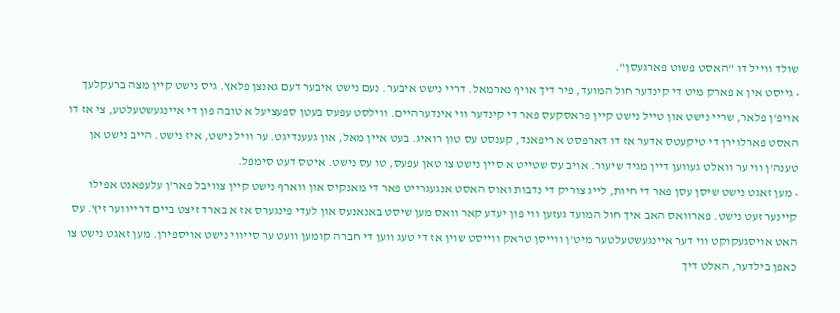שולד ווייל דו "האסט פשוט פארגעסן".
• גייסט אין א פארק מיט די קינדער חול המועד, פיר דיך אויף נארמאל. דריי נישט איבער. נעם נישט איבער דעם גאנצן פלאץ. גיס נישט קיין מצה ברעקלעך אויפ'ן פלאר, שריי נישט און טייל נישט קיין פראסקעס פאר די קינדער ווי אינדערהיים. ווילסט עפעס בעטן ספעציעל א טובה פון די איינגעשטעלטע, צי אז דו האסט פארלוירן די טיקעטס אדער אז דו דארפסט א ריפאנד, קענסט עס טון רואיג. בעט איין מאל, און געענדיגט. ער וויל נישט, איז נישט. הייב נישט אן טענה'ן ווי ער וואלט געווען דיין מגיד שיעור. אויב עס שטייט א סיין נישט צו טאן עפעס, טו עס נישט. איטס דעט סימפל.
• מען זאגט נישט שיסן עסן פאר די חיות, לייג צוריק די נדבות ואוס האסט אנגעגרייט פאר די מאנקיס און ווארף נישט קיין צוויבל פאר'ן עלעפאנט אפילו קיינער זעט נישט. פארוואס האב איך חול המועד געזען ווי פון יעדע קאר וואס מען שיסט באנאנעס און לעדי פינגערס אז א בארד זיצט ביים דרייווער זיץ. עס האט אויסגעקוקט ווי דער איינגעשטעלטער מיט'ן ווייסן טראק ווייסט שוין אז די טעג ווען די חברה קומען וועט ער סייווי נישט אויספירן. מען זאגט נישט צו כאפן בילדער, האלט דיך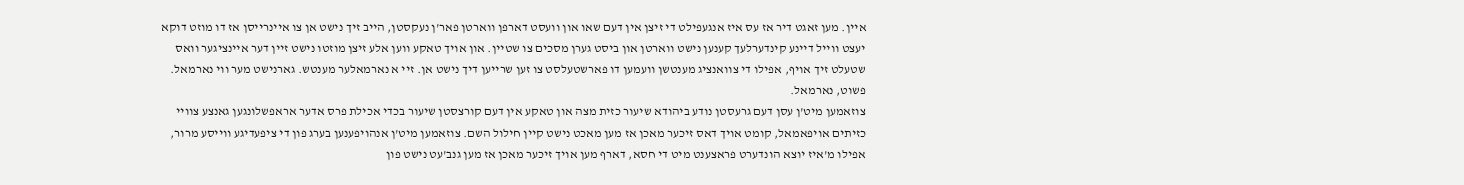איין. מען זאגט דיר אז עס איז אנגעפילט די זיצן אין דעם שאו און וועסט דארפן ווארטן פאר'ן נעקסטן, הייב זיך נישט אן צו איינרייסן אז דו מוזט דוקא יעצט ווייל דיינע קינדערלעך קענען נישט ווארטן און ביסט גערן מסכים צו שטיין. און אויך טאקע ווען אלע זיצן מוזטו נישט זיין דער איינציגער וואס שטעלט זיך אויף, אפילו די צוואנציג מענטשן וועמען דו פארשטעלסט צו זען שרייען דיך נישט אן. זיי א נארמאלער מענטש. גארנישט מער ווי נארמאל. פשוט, נארמאל.
צוזאמען מיט'ן עסן דעם גרעסטן נודע ביהודא שיעור כזית מצה און טאקע אין דעם קורצסטן שיעור בכדי אכילת פרס אדער אראפשלונגען גאנצע צוויי כזיתים אויפאמאל, קומט אויך דאס זיכער מאכן אז מען מאכט נישט קיין חילול השם. צוזאמען מיט'ן אנהויפענען בערג פון די ציפעדיגע ווייסע מרור, אפילו מ'איז יוצא הונדערט פראצענט מיט די חסא, דארף מען אויך זיכער מאכן אז מען גנב'עט נישט פון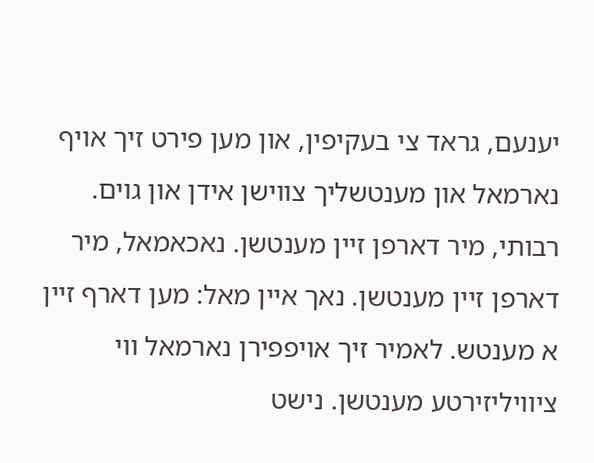יענעם, גראד צי בעקיפין, און מען פירט זיך אויף נארמאל און מענטשליך צווישן אידן און גוים.
רבותי, מיר דארפן זיין מענטשן. נאכאמאל, מיר דארפן זיין מענטשן. נאך איין מאל: מען דארף זיין א מענטש. לאמיר זיך אויפפירן נארמאל ווי ציוויליזירטע מענטשן. נישט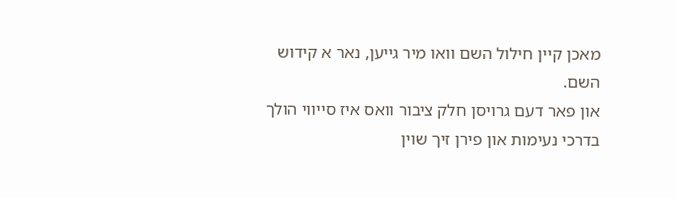מאכן קיין חילול השם וואו מיר גייען, נאר א קידוש השם.
און פאר דעם גרויסן חלק ציבור וואס איז סייווי הולך בדרכי נעימות און פירן זיך שוין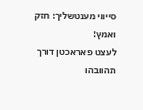סייווי מענטשליך: חזק ואמץ!
לעצט פאראכטן דורך
תהוובהו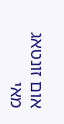אום זונטאג מאי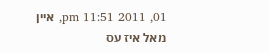01, 2011 11:51 pm, איין מאל איז עס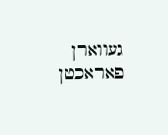געווארן פאראכטן